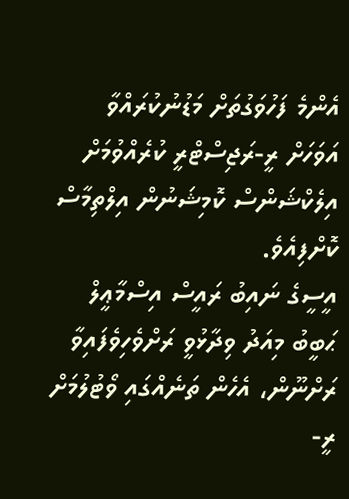އެންމެ ފަހުވަގުތަށް މަޑުނުކުރައްވާ އަވަހަށް ރީ-ރަޖިސްޓްރީ ކުރެއްވުމަށް އިލެކްޝަންސް ކޮމިޝަނުން އިލްތިމާސް ކޮށްފިއެވެ.
އީސީގެ ނައިބު ރައީސް އިސްމާޢީލް ޙަބީބު މިއަދު ވިދާޅުވީ ރަށްވެހިވެފައިވާ ރަށްނޫން، އެހެން ތަނެއްގައި ވޯޓުލުމަށް ރީ-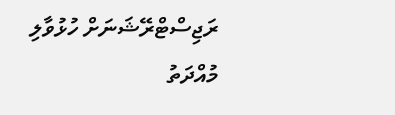ރަޖިސްޓްރޭޝަނަށް ހުޅުވާލި މުއްދަތު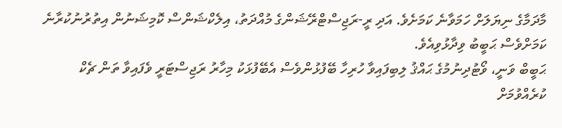މާދަމާގެ ނިޔަލަށް ހަމަވާނެ ކަމަށެވެ. އަދި ރީ-ރަޖިސްޓްރޭޝަންގެ މުއްދަތު، އިލެކްޝަންސް ކޮމިޝަނުން އިތުރުނުކުރާނެ ކަމަށްވެސް ޙަބީބު ވިދާޅުވިއެވެ.
ޙަބީބް ވަނީ، ވޯޓުދިނުމުގެ ޙައްޤު ލިބިފައިވާ ހުރިހާ ބޭފުޅުންވެސް އެބޭފުޅަކު މިހާރު ރަޖިސްޓަރީ ވެފައިވާ ތަން ޗެކް ކުރެއްވުމަށް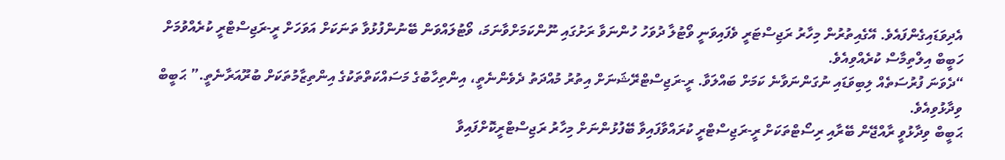އެދިވަޑައިގެންފައެވެ. އޭގެއިތުރުން މިހާރު ރަޖިސްޓަރީ ވެފައިވަނީ ވޯޓުލާ ދުވަހު ހުންނަވާ ރަށުގައި ނޫންކަމަށްވާނަމަ، ވޯޓުލައްވަން ބޭނުންފުޅުވާ ތަނަކަށް އަވަހަށް ރީ-ރަޖިސްޓްރީ ކުރެއްވުމަށް ހަބީބް އިލްތިމާސް ކުރެއްވިއެވެ.
“ދެވަނަ ފުރުސަތެއް ލިބިވަޑައި ނުގަންނަވާނެ ކަމަށް ބައްލަވާ. ރީ-ރަޖިސްޓްރޭޝަނަށް އިތުރު މުއްދަތު ދެވެންނެތީ، އިންތިހާބުގެ މަސައްކަތްތަކުގެ އިންތިޒާމުތަކަށް ބުރޫއަރާނެތީ.” ޙަބީބް ވިދާޅުވިއެވެ.
ޙަބީބް ވިދާޅުވީ ރާއްޖޭން ބޭރާއި ރިސޯޓްތަކަށް ރީ-ރަޖިސްޓްރީ ކުރައްވާފައިވާ ބޭފުޅުންނަށް މިހާރު ރަޖިސްޓްރީކޮށްފައިވާ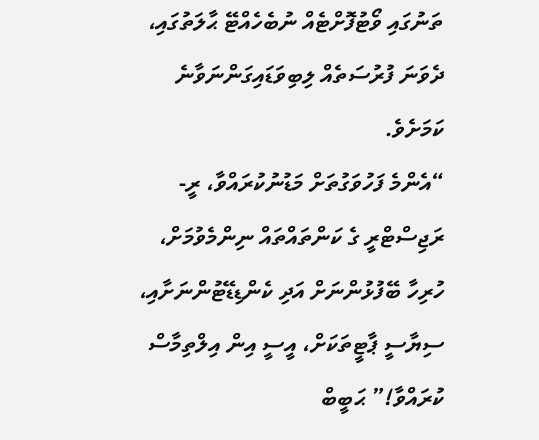ތަނުގައި ވޯޓުފޮށްޓެއް ނުބެހެއްޓޭ ޙާލަތުގައި، ދެވަނަ ފުރުސަތެއް ލިބިވަޑައިގަންނަވާނެ ކަމަށެވެ.
“އެންމެ ފަހުވަގުތަށް މަޑުނުކުރައްވާ، ރީ-ރަޖިސްޓްރީ ގެ ކަންތައްތައް ނިންމެވުމަށް، ހުރިހާ ބޭފުޅުންނަށް އަދި ކެންޑިޑޭޓުންނަށާއި، ސިޔާސީ ޕާޓީތަކަށް، އީސީ އިން އިލްތިމާސް ކުރައްވާ!” ޙަބީބް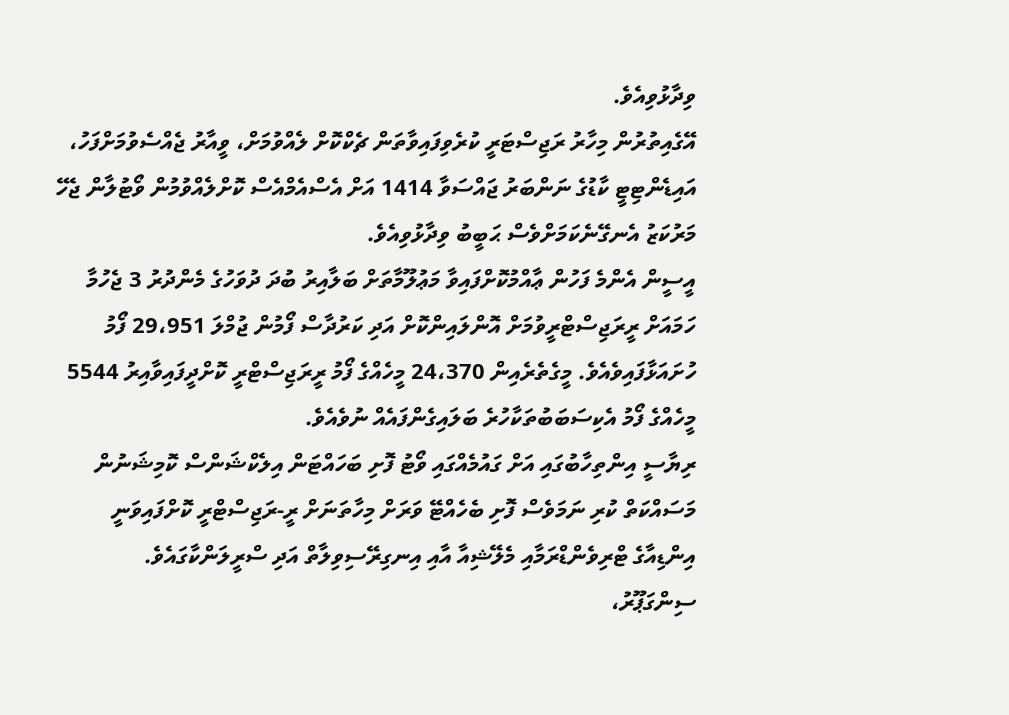ވިދާޅުވިއެވެ.
އޭގެއިތުރުން މިހާރު ރަޖިސްޓަރީ ކުރެވިފައިވާތަން ޗެކްކޮށް ލެއްވުމަށް، ވީއާރު ޖެއްސެވުމަށްފަހު، އައިޑެންޓިޓީ ކާޑުގެ ނަންބަރު ޖައްސަވާ 1414 އަށް އެސްއެމްއެސް ކޮށްލެއްވުމުން ވޯޓުލާން ޖެހޭ މަރުކަޒު އެނގޭނެކަމަށްވެސް ޙަބީބު ވިދާޅުވިއެވެ.
އީސީން އެންމެ ފަހުން ޢާއްމުކޮށްފައިވާ މަޢުލޫމާތަށް ބަލާއިރު ބުދަ ދުވަހުގެ މެންދުރު 3 ޖެހުމާ ހަމައަށް ރީރަޖިސްޓްރީވުމަށް އޮންލައިންކޮށް އަދި ކަރުދާސް ފޯމުން ޖުމްލަ 29،951 ފޯމު ހުށައަޅާފައިވެއެވެ. މީގެތެރެއިން 24،370 މީހެއްގެ ފޯމު ރީރަޖިސްޓްރީ ކޮށްދީފައިވާއިރު 5544 މީހެއްގެ ފޯމު އެކިސަބަބުތަކާހުރެ ބަލައިގެންފައެއް ނުވެއެވެ.
ރިޔާސީ އިންތިހާބުގައި އަށް ގައުމެއްގައި ވޯޓު ފޮށި ބަހައްޓަން އިލެކްޝަންސް ކޮމިޝަނުން މަސައްކަތް ކުރި ނަމަވެސް ފޮށި ބެހެއްޓޭ ވަރަށް މިހާތަނަށް ރީ-ރަޖިސްޓްރީ ކޮށްފައިވަނީ އިންޑިއާގެ ޓްރިވެންޑްރަމާއި މެލޭޝިއާ އާއި އިނގިރޭސިވިލާތް އަދި ސްރީލަންކާގައެވެ.
ސިންގަޕޫރު،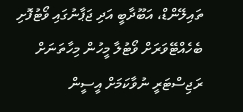ތައިލޭންޑް، އަބޫދާބީ އަދި ޖަޕާނުގައި ވޯޓުފޮށި ބެހެއްޓޭވަރަށް ވޯޓުލާ މީހުން މިހާތަނަށް ރަޖިސްޓަރީ ނުވާކަމަށް އީސީން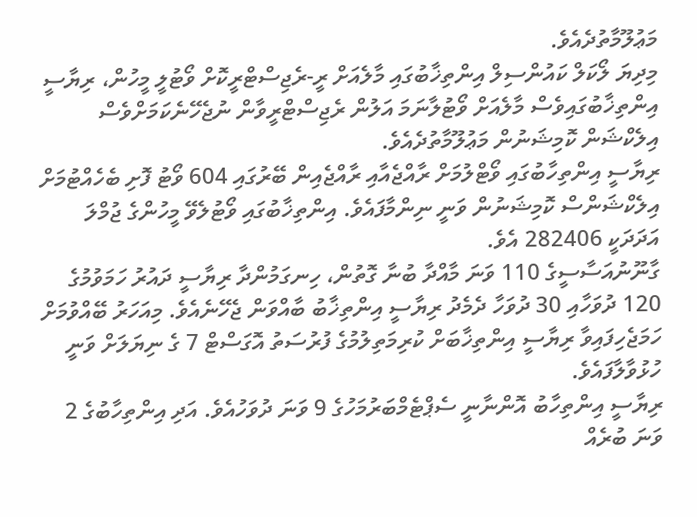މަޢުލޫމާތުދެއެވެ.
މިދިޔަ ލޯކަލް ކައުންސިލް އިންތިޚާބުގައި މާލެއަށް ރީ-ރެޖިސްޓްރީކޮށް ވޯޓުލީ މީހުން، ރިޔާސީ އިންތިޚާބުގައިވެސް މާލެއަށް ވޯޓުލާނަމަ އަލުން ރެޖިސްޓްރީވާން ނުޖެހޭނެކަމަށްވެސް އިލެކްޝަން ކޮމިޝަނުން މަޢުލޫމާތުދެއެވެ.
ރިޔާސީ އިންތިހާބުގައި ވޯޓްލުމަށް ރާއްޖެއާއި ރާއްޖެއިން ބޭރުގައި 604 ވޯޓު ފޮށި ބެހެއްޓުމަށް އިލެކްޝަންސް ކޮމިޝަނުން ވަނީ ނިންމާފައެވެ. އިންތިޚާބުގައި ވޯޓުލެވޭ މީހުންގެ ޖުމްލަ އަދަދަކީ 282406 އެވެ.
ގާނޫނުއަސާސީގެ 110 ވަނަ މާއްދާ ބުނާ ގޮތުން، ހިނގަމުންދާ ރިޔާސީ ދައުރު ހަމަވުމުގެ 120 ދުވަހާއި 30 ދުވަހާ ދެމެދު ރިޔާސީ އިންތިޚާބު ބާއްވަން ޖެހޭނެއެވެ. މިއަހަރު ބޭއްވުމަށް ހަމަޖެހިފައިވާ ރިޔާސީ އިންތިޚާބަށް ކުރިމަތިލުމުގެ ފުރުސަތު އޮގަސްޓް 7 ގެ ނިޔަލަށް ވަނީ ހުޅުވާލާފައެވެ.
ރިޔާސީ އިންތިހާބު އޮންނާނީ ސެޕްޓެމްބަރުމަހުގެ 9 ވަނަ ދުވަހުއެވެ. އަދި އިންތިހާބުގެ 2 ވަނަ ބުރެއް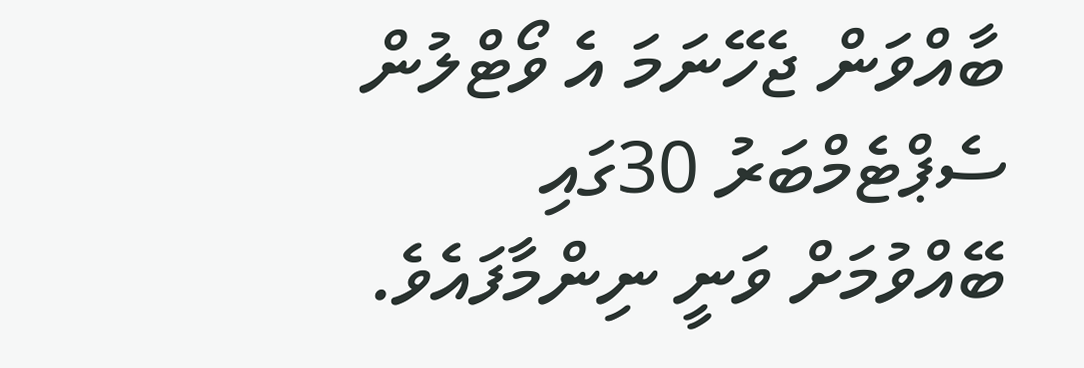ބާއްވަން ޖެހޭނަމަ އެ ވޯޓްލުން ސެޕްޓެމްބަރު 30ގައި ބޭއްވުމަށް ވަނީ ނިންމާފައެވެ.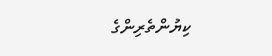ކިޔުންތެރިންގެ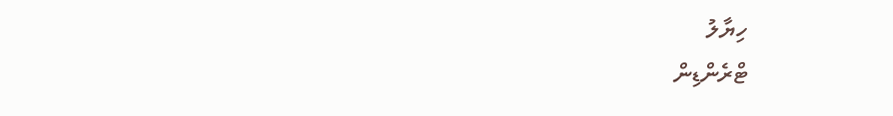ހިޔާލު
ޓްރެންޑިން